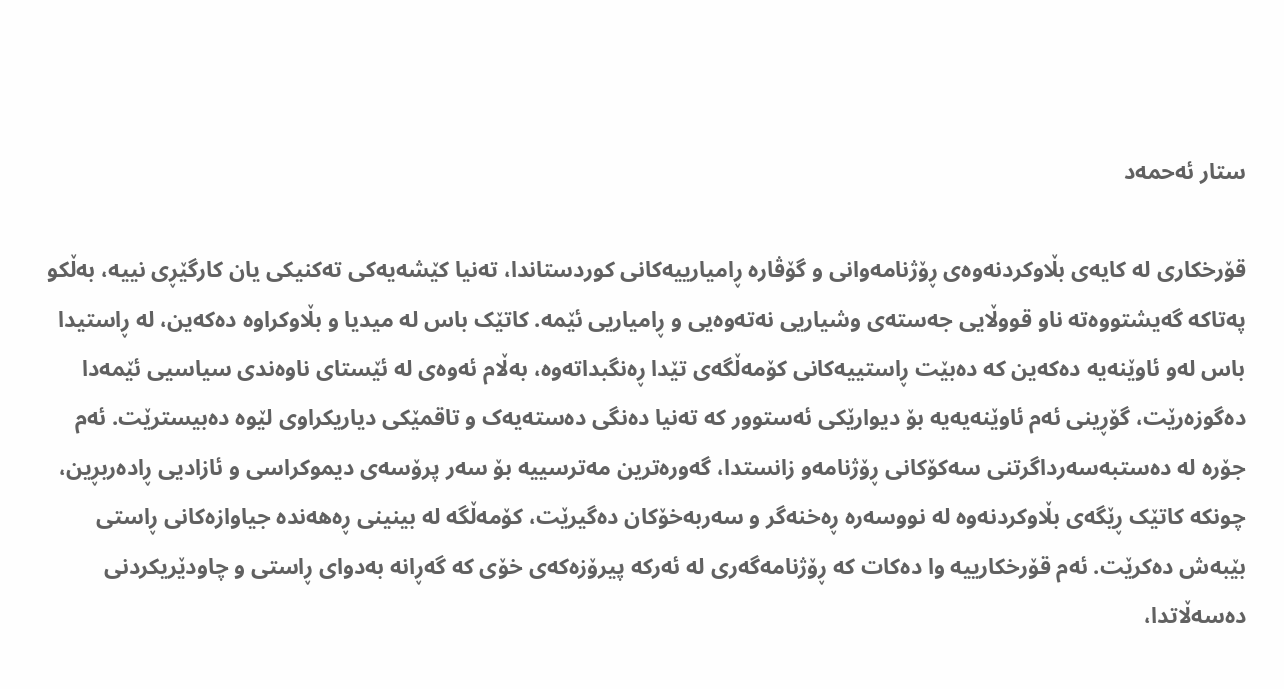ستار ئەحمەد

قۆرخکاری لە کایەی بڵاوکردنەوەی ڕۆژنامەوانی و گۆڤارە ڕامیارییەکانی کوردستاندا، تەنیا کێشەیەکی تەکنیکی یان کارگێڕی نییە، بەڵکو پەتاکە گەیشتووەتە ناو قووڵایی جەستەی وشیاریی نەتەوەیی و ڕامیاریی ئێمە. کاتێک باس لە میدیا و بڵاوکراوە دەکەین، لە ڕاستیدا باس لەو ئاوێنەیە دەکەین کە دەبێت ڕاستییەکانی کۆمەڵگەی تێدا ڕەنگبداتەوە، بەڵام ئەوەی لە ئێستای ناوەندی سیاسیی ئێمەدا دەگوزەرێت، گۆڕینی ئەم ئاوێنەیەیە بۆ دیوارێکی ئەستوور کە تەنیا دەنگی دەستەیەک و تاقمێکی دیاریکراوی لێوە دەبیسترێت. ئەم جۆرە لە دەستبەسەرداگرتنی سەکۆکانی ڕۆژنامەو زانستدا، گەورەترین مەترسییە بۆ سەر پرۆسەی دیموکراسی و ئازادیی ڕادەربڕین، چونکە کاتێک ڕێگەی بڵاوکردنەوە لە نووسەرە ڕەخنەگر و سەربەخۆکان دەگیرێت، کۆمەڵگە لە بینینی ڕەهەندە جیاوازەکانی ڕاستی بێبەش دەکرێت. ئەم قۆرخکارییە وا دەکات کە ڕۆژنامەگەری لە ئەرکە پیرۆزەکەی خۆی کە گەڕانە بەدوای ڕاستی و چاودێریکردنی دەسەڵاتدا،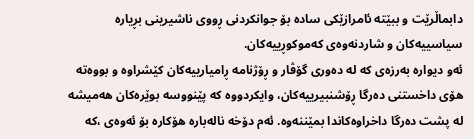دابماڵرێت و ببێتە ئامرازێکی سادە بۆ جوانکردنی ڕووی ناشیرینی بڕیارە سیاسییەکان و شاردنەوەی کەموکوڕییەکان.
ئەو دیوارە بەرزەی کە لە دەوری گۆڤار و ڕۆژنامە ڕامیارییەکان کێشراوە و بووەتە هۆی داخستنی دەرگا ڕۆشنبیرییەکان، وایکردووە کە پێنووسە بوێرەکان هەمیشە لە پشت دەرگا داخراوەکاندا بمێننەوە. ئەم دۆخە نالەبارە هۆکارە بۆ ئەوەی ،کە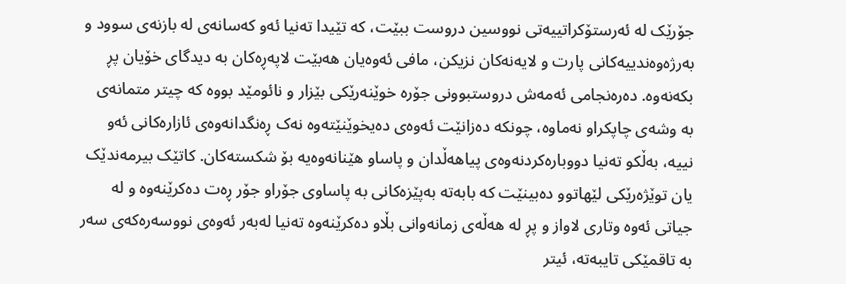جۆرێک لە ئەرستۆکراتییەتی نووسین دروست ببێت، کە تێیدا تەنیا ئەو کەسانەی لە بازنەی سوود و بەرژەوەندییەکانی پارت و لایەنەکان نزیکن، مافی ئەوەیان هەبێت لاپەڕەکان بە دیدگای خۆیان پڕ بکەنەوە. دەرەنجامی ئەمەش دروستبوونی جۆرە خوێنەرێکی بێزار و نائومێد بووە کە چیتر متمانەی بە وشەی چاپکراو نەماوە، چونکە دەزانێت ئەوەی دەیخوێنێتەوە نەک ڕەنگدانەوەی ئازارەکانی ئەو نییە، بەڵکو تەنیا دووبارەکردنەوەی پیاهەڵدان و پاساو ھێنانەوەیە بۆ شکستەکان. کاتێک بیرمەندێک یان توێژەرێکی لێهاتوو دەبینێت کە بابەتە بەپێزەکانی بە پاساوی جۆراو جۆر ڕەت دەکرێنەوە و لە جیاتی ئەوە وتاری لاواز و پڕ لە هەڵەی زمانەوانی بڵاو دەکرێنەوە تەنیا لەبەر ئەوەی نووسەرەکەی سەر بە تاقمێکی تایبەتە، ئیتر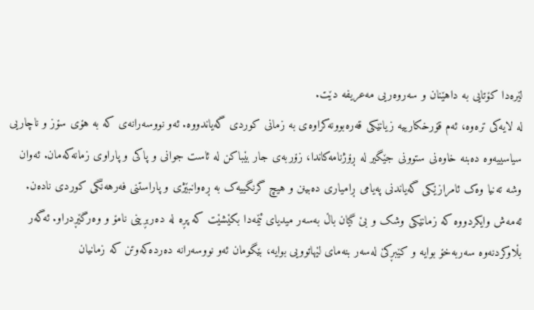لێرەدا کۆتایی بە داهێنان و سەروەریی مەعریفە دێت.
لە لایەکی ترەوە، ئەم قۆرخکارییە زیانێکی قەرەبوونەکراوەی بە زمانی کوردی گەیاندووە. ئەو نووسەرانەی کە بە هۆی سۆز و ناچاریی سیاسییەوە دەبنە خاوەنی ستوونی جێگیر لە ڕۆژنامەکاندا، زۆربەی جار بێباکن لە ئاست جوانی و پاکی و پاراوی زمانەکەمان. ئەوان وشە تەنیا وەک ئامرازێکی گەیاندنی پەیامی ڕامیاری دەبینن و هیچ گرنگییەک بە ڕەوانبێژی و پاراستنی فەرهەنگی کوردی نادەن. ئەمەش وایکردووە کە زمانێکی وشک و بێ گیان باڵ بەسەر میدیای ئێمەدا بکێشێت کە پڕە لە دەربڕینی نامۆ و وەرگێڕدراو. ئەگەر بڵاوکردنەوە سەربەخۆ بوایە و کێبڕکێ لەسەر بنەمای لێهاتوویی بوایە، بێگومان ئەو نووسەرانە دەردەکەوتن کە زمانیان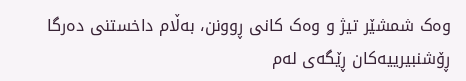وەک شمشێر تیژ و وەک کانی ڕوونن، بەڵام داخستنی دەرگا ڕۆشنبیرییەکان ڕێگەی لەم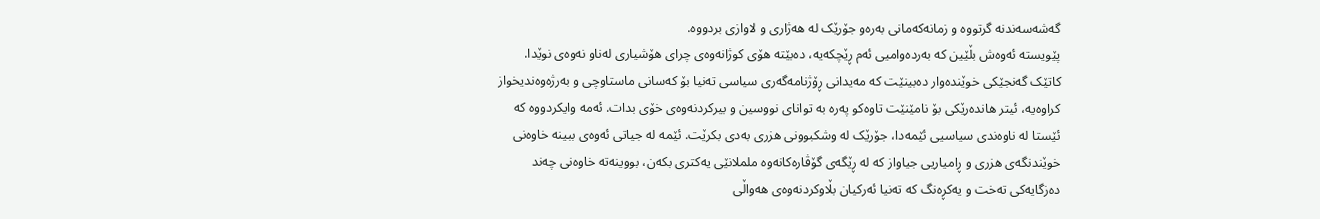گەشەسەندنە گرتووە و زمانەکەمانی بەرەو جۆرێک لە هەژاری و لاوازی بردووە.
پێویستە ئەوەش بڵێین کە بەردەوامیی ئەم ڕێچکەیە، دەبێتە هۆی کوژانەوەی چرای هۆشیاری لەناو نەوەی نوێدا. کاتێک گەنجێکی خوێندەوار دەبینێت کە مەیدانی ڕۆژنامەگەری سیاسی تەنیا بۆ کەسانی ماستاوچی و بەرژەوەندیخواز کراوەیە، ئیتر هاندەرێکی بۆ نامێنێت تاوەکو پەرە بە توانای نووسین و بیرکردنەوەی خۆی بدات. ئەمە وایکردووە کە ئێستا لە ناوەندی سیاسیی ئێمەدا، جۆرێک لە وشکبوونی هزری بەدی بکرێت. ئێمە لە جیاتی ئەوەی ببینە خاوەنی خوێندنگەی هزری و ڕامیاریی جیاواز کە لە ڕێگەی گۆڤارەکانەوە ململانێی یەکتری بکەن، بووینەتە خاوەنی چەند دەزگایەکی تەخت و یەکڕەنگ کە تەنیا ئەرکیان بڵاوکردنەوەی هەواڵی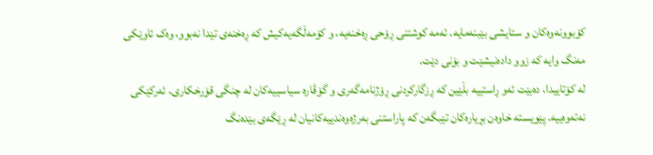کۆبوونەوەکان و ستایشی بێبنەمایە. ئەمە کوشتنی ڕۆحی ڕەخنەیە، و کۆمەڵگەیەکیش کە ڕەخنەی تێدا نەبوو، وەک ئاوێکی مەنگ وایە کە زوو دادەنیشێت و بۆنی دێت.
لە کۆتاییدا، دەبێت ئەو ڕاستییە بڵێین کە ڕزگارکردنی ڕۆژنامەگەری و گۆڤارە سیاسییەکان لە چنگی قۆرخکاری، ئەرکێکی نەتەوەییە. پێویستە خاوەن بڕیارەکان تێبگەن کە پاراستنی بەرژەوەندییەکانیان لە ڕێگەی بێدەنگ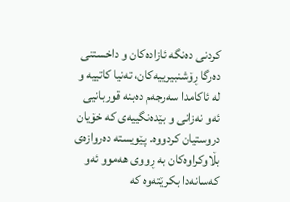کردنی دەنگە ئازادەکان و داخستنی دەرگا ڕۆشنبیرییەکان، تەنیا کاتییە و لە ئاکامدا سەرجەم دەبنە قوربانیی ئەو نەزانی و بێدەنگییەی کە خۆیان دروستیان کردووە. پێویستە دەروازەی بڵاوکراوەکان بە ڕووی هەموو ئەو کەسانەدا بکرێتەوە کە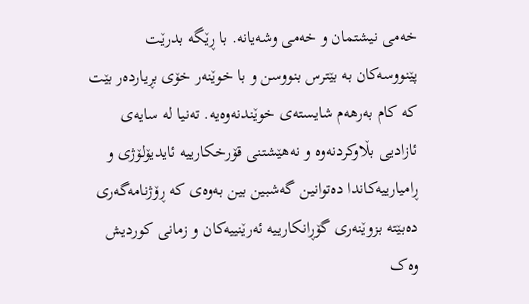خەمی نیشتمان و خەمی وشەیانە. با ڕێگە بدرێت پێنووسەکان بە بێترس بنووسن و با خوێنەر خۆی بڕیاردەر بێت کە کام بەرهەم شایستەی خوێندنەوەیە. تەنیا لە سایەی ئازادیی بڵاوکردنەوە و نەهێشتنی قۆرخکارییە ئایدیۆلۆژی و ڕامیارییەکاندا دەتوانین گەشبین بین بەوەی کە ڕۆژنامەگەری دەبێتە بزوێنەری گۆڕانکارییە ئەرێنییەکان و زمانی کوردیش وەک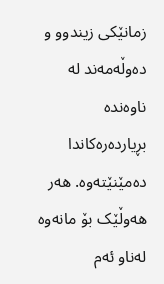زمانێکی زیندوو و دەوڵەمەند لە ناوەندە بڕیاردەرەکاندا دەمێنێتەوە. هەر هەوڵێک بۆ مانەوە لەناو ئەم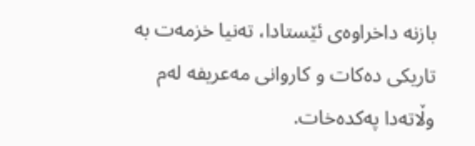بازنە داخراوەی ئێستادا، تەنیا خزمەت بە تاریكی دەکات و کاروانی مەعریفە لەم وڵاتەدا پەکدەخات.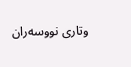وتاری نووسەران